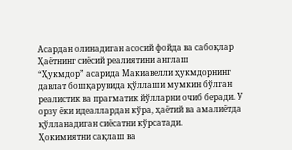Асардан олинадиган асосий фойда ва сабоқлар
Ҳаётнинг сиёсий реалиятини англаш
“Ҳукмдор” асарида Макиавелли ҳукмдорнинг давлат бошқарувида қўллаши мумкин бўлган реалистик ва прагматик йўлларни очиб беради. У орзу ёки идеаллардан кўра, ҳаётий ва амалиётда қўлланадиган сиёсатни кўрсатади.
Ҳокимиятни сақлаш ва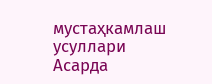мустаҳкамлаш усуллари
Асарда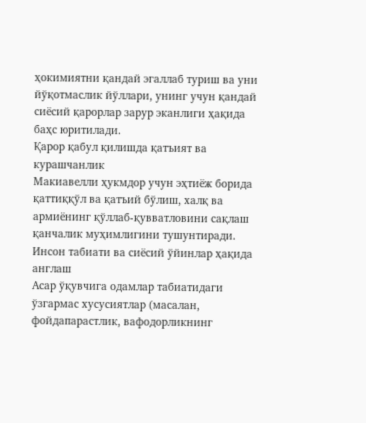ҳокимиятни қандай эгаллаб туриш ва уни йўқотмаслик йўллари, унинг учун қандай сиёсий қарорлар зарур эканлиги ҳақида баҳс юритилади.
Қарор қабул қилишда қатъият ва курашчанлик
Макиавелли ҳукмдор учун эҳтиёж борида қаттиққўл ва қатъий бўлиш, халқ ва армиёнинг қўллаб-қувватловини сақлаш қанчалик муҳимлигини тушунтиради.
Инсон табиати ва сиёсий ўйинлар ҳақида англаш
Асар ўқувчига одамлар табиатидаги ўзгармас хусусиятлар (масалан, фойдапарастлик, вафодорликнинг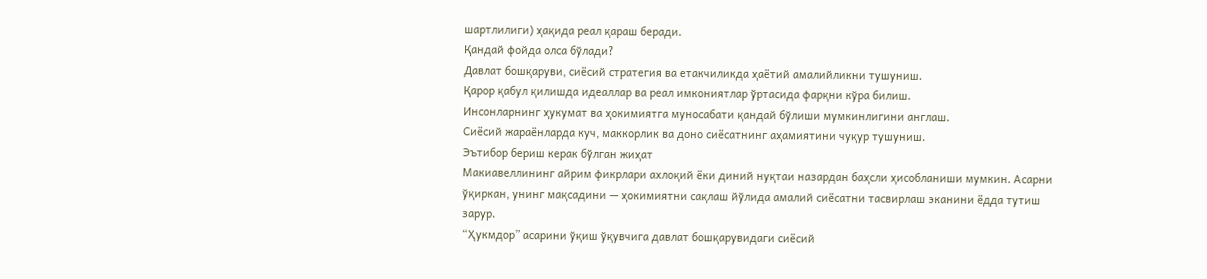шартлилиги) ҳақида реал қараш беради.
Қандай фойда олса бўлади?
Давлат бошқаруви, сиёсий стратегия ва етакчиликда ҳаётий амалийликни тушуниш.
Қарор қабул қилишда идеаллар ва реал имкониятлар ўртасида фарқни кўра билиш.
Инсонларнинг ҳукумат ва ҳокимиятга муносабати қандай бўлиши мумкинлигини англаш.
Сиёсий жараёнларда куч, маккорлик ва доно сиёсатнинг аҳамиятини чуқур тушуниш.
Эътибор бериш керак бўлган жиҳат
Макиавеллининг айрим фикрлари ахлоқий ёки диний нуқтаи назардан баҳсли ҳисобланиши мумкин. Асарни ўқиркан, унинг мақсадини — ҳокимиятни сақлаш йўлида амалий сиёсатни тасвирлаш эканини ёдда тутиш зарур.
“Ҳукмдор” асарини ўқиш ўқувчига давлат бошқарувидаги сиёсий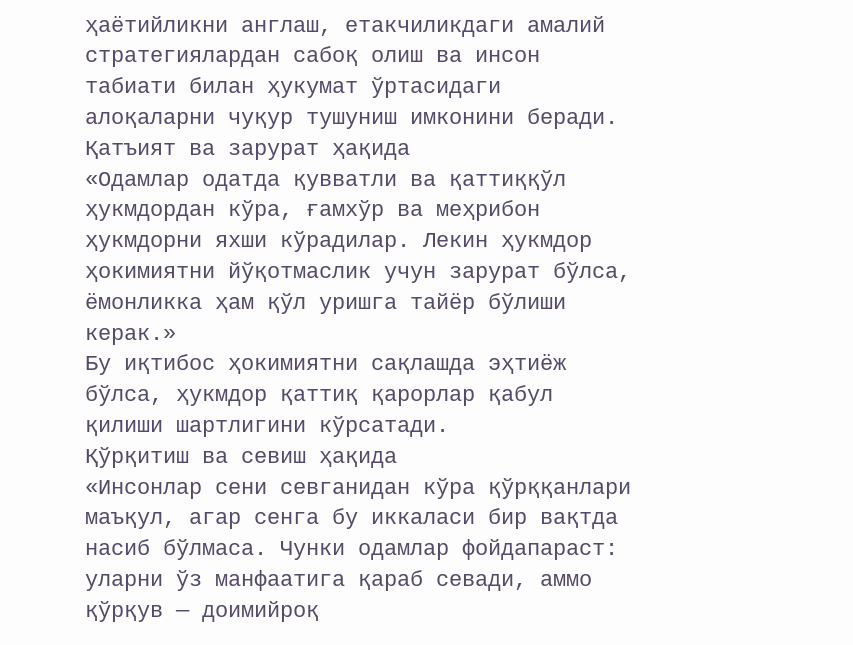ҳаётийликни англаш, етакчиликдаги амалий стратегиялардан сабоқ олиш ва инсон табиати билан ҳукумат ўртасидаги алоқаларни чуқур тушуниш имконини беради.
Қатъият ва зарурат ҳақида
«Одамлар одатда қувватли ва қаттиққўл ҳукмдордан кўра, ғамхўр ва меҳрибон ҳукмдорни яхши кўрадилар. Лекин ҳукмдор ҳокимиятни йўқотмаслик учун зарурат бўлса, ёмонликка ҳам қўл уришга тайёр бўлиши керак.»
Бу иқтибос ҳокимиятни сақлашда эҳтиёж бўлса, ҳукмдор қаттиқ қарорлар қабул қилиши шартлигини кўрсатади.
Қўрқитиш ва севиш ҳақида
«Инсонлар сени севганидан кўра қўрққанлари маъқул, агар сенга бу иккаласи бир вақтда насиб бўлмаса. Чунки одамлар фойдапараст: уларни ўз манфаатига қараб севади, аммо қўрқув — доимийроқ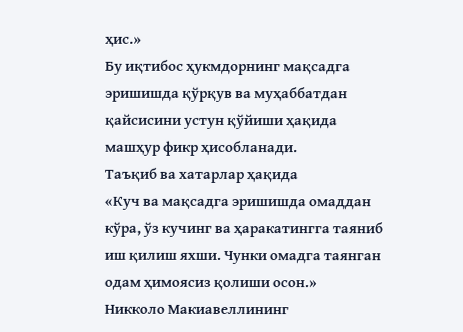ҳис.»
Бу иқтибос ҳукмдорнинг мақсадга эришишда қўрқув ва муҳаббатдан қайсисини устун қўйиши ҳақида машҳур фикр ҳисобланади.
Таъқиб ва хатарлар ҳақида
«Куч ва мақсадга эришишда омаддан кўра, ўз кучинг ва ҳаракатингга таяниб иш қилиш яхши. Чунки омадга таянган одам ҳимоясиз қолиши осон.»
Никколо Макиавеллининг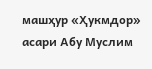машҳур «Ҳукмдор» асари Абу Муслим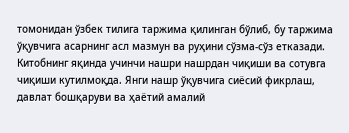томонидан ўзбек тилига таржима қилинган бўлиб, бу таржима ўқувчига асарнинг асл мазмун ва руҳини сўзма-сўз етказади. Китобнинг яқинда учинчи нашри нашрдан чиқиши ва сотувга чиқиши кутилмоқда. Янги нашр ўқувчига сиёсий фикрлаш, давлат бошқаруви ва ҳаётий амалий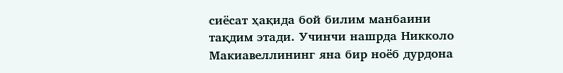сиёсат ҳақида бой билим манбаини тақдим этади. Учинчи нашрда Никколо Макиавеллининг яна бир ноёб дурдона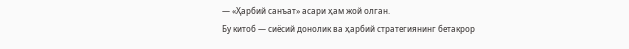— «Ҳарбий санъат» асари ҳам жой олган.
Бу китоб — сиёсий донолик ва ҳарбий стратегиянинг бетакрор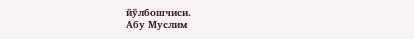йўлбошчиси.
Абу Муслим